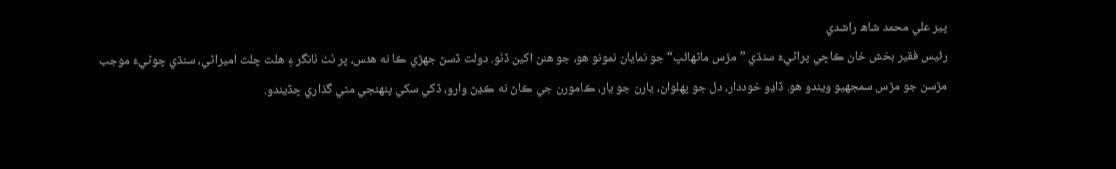پیر علي محمد شاھ راشدي
رئيس فقير بخش خان ڪاڇي پراڻيءَ سنڌي ”مڙس ماڻهائپ“ جو نمايان نمونو هو، جو هنن اکين ڏٺو. دولت ڏسڻ جهڙي ڪا نه هئس، پر ٺٺ ٺانگر ۽ هلت چلت اميراڻي، سنڌي چوڻيءَ موجب مڙسن جو مڙس سمجهيو ويندو هو. ڏاڍو خوددار، دل جو پهلوان، يارن جو يار، ڪامورن جي ڪاڻ نه ڪڍڻ وارو، ڏکي سکي پنهنجي مٿي گذاري ڇڏيندو.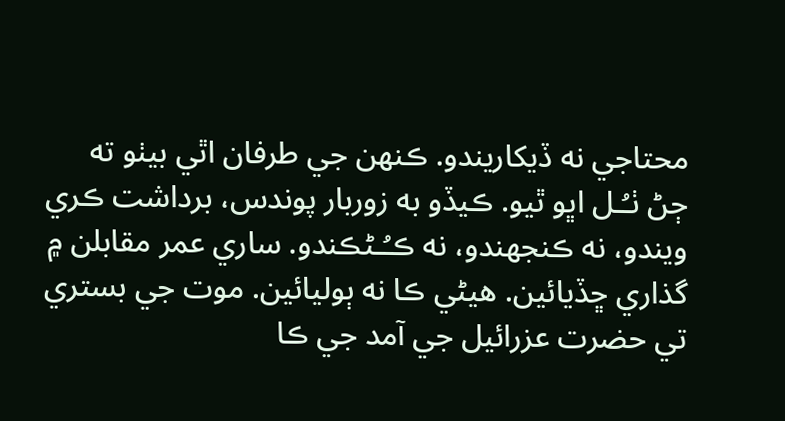محتاجي نه ڏيکاريندو. ڪنهن جي طرفان اٿي بيٺو ته ڄڻ ٺـُـل اڀو ٿيو. ڪيڏو به زوربار پوندس، برداشت ڪري ويندو، نه ڪنجهندو، نه ڪـُـڻڪندو. ساري عمر مقابلن ۾ گذاري ڇڏيائين. هيڻي ڪا نه ٻوليائين. موت جي بستري تي حضرت عزرائيل جي آمد جي ڪا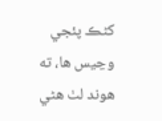کڻڪ پئجي وڃيس ها، ته هوند لٺ هڻي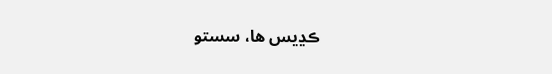ڪڍيس ها، سستو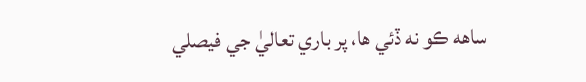ساهه ڪو نه ڏئي ها، پر باري تعاليٰ جي فيصلي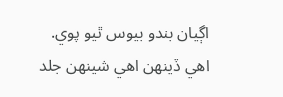اڳيان بندو بيوس ٿيو پوي.
اھي ڏینھن اھي شینھن جلد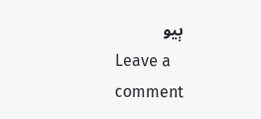ٻیو
Leave a comment